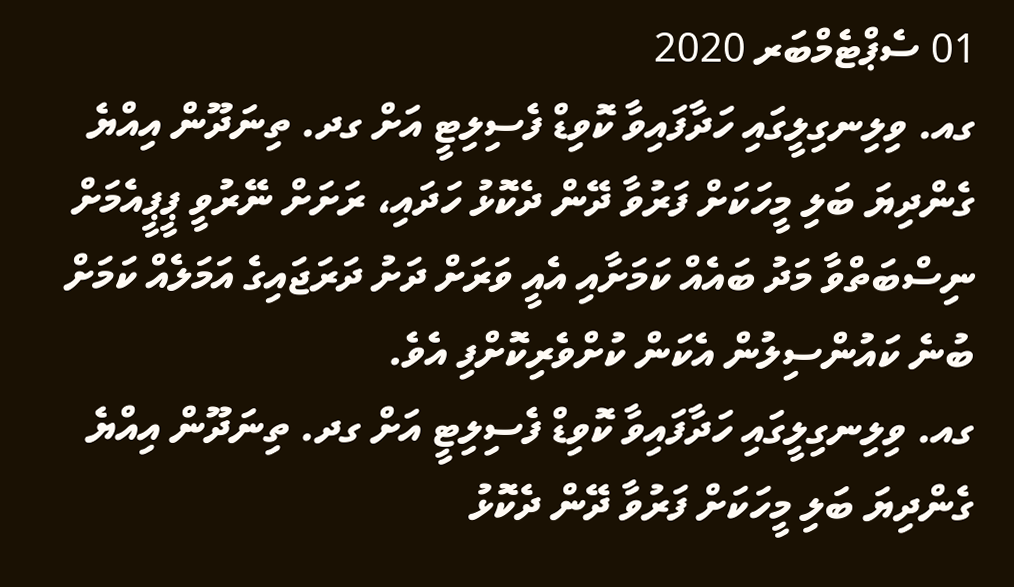01 ސެޕްޓެމްބަރ 2020
ގއ. ވިލިނގިލީގައި ހަދާފައިވާ ކޮވިޑް ފެސިލިޓީ އަށް ގދ. ތިނަދޫން އިއްޔެ ގެންދިޔަ ބަލި މީހަކަށް ފަރުވާ ދޭން ދެކޮޅު ހަދައި، ރަށަށް ނޭރުވީ ޕީޕީއެމަށް ނިސްބަތްވާ މަދު ބައެއް ކަމަށާއި އެއީ ވަރަށް ދަށު ދަރަޖައިގެ އަމަލެއް ކަމަށް ބުނެ ކައުންސިލުން އެކަން ކުށްވެރިކޮށްފި އެވެ.
ގއ. ވިލިނގިލީގައި ހަދާފައިވާ ކޮވިޑް ފެސިލިޓީ އަށް ގދ. ތިނަދޫން އިއްޔެ ގެންދިޔަ ބަލި މީހަކަށް ފަރުވާ ދޭން ދެކޮޅު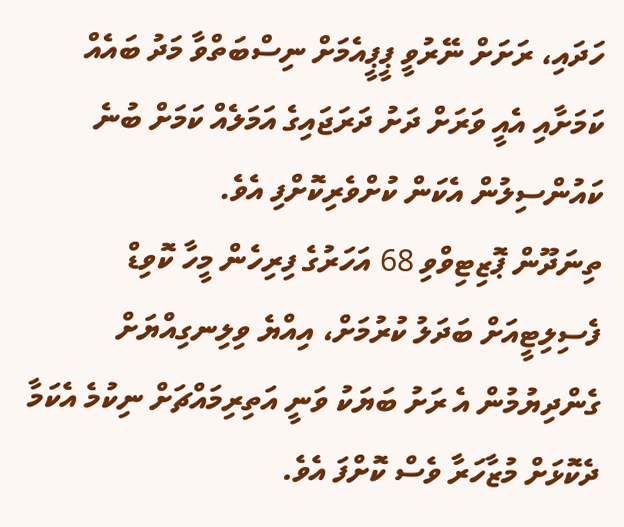ހަދައި، ރަށަށް ނޭރުވީ ޕީޕީއެމަށް ނިސްބަތްވާ މަދު ބައެއް ކަމަށާއި އެއީ ވަރަށް ދަށު ދަރަޖައިގެ އަމަލެއް ކަމަށް ބުނެ ކައުންސިލުން އެކަން ކުށްވެރިކޮށްފި އެވެ.
ތިނަދޫން ޕޮޒިޓިވްވި 68 އަހަރުގެ ފިރިހެން މީހާ ކޮވިޑް ފެސިލިޓީއަށް ބަދަލު ކުރުމަށް، އިއްޔެ ވިލިނގިއްޔަށް ގެންދިޔުމުން އެ ރަށު ބަޔަކު ވަނީ އަތިރިމައްޗަށް ނިކުމެ އެކަމާ ދެކޮޅަށް މުޒާހަރާ ވެސް ކޮށްފަ އެވެ.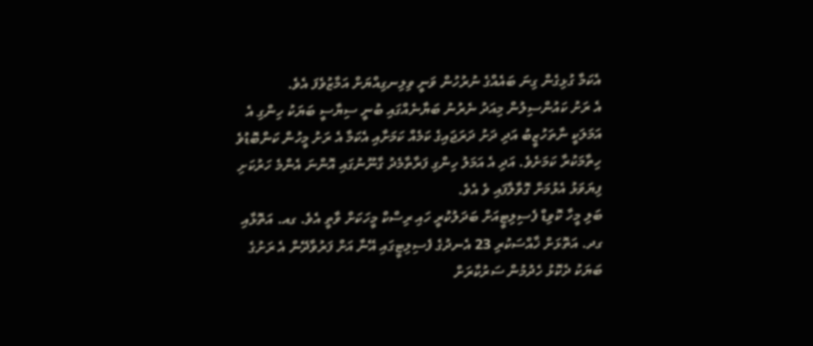އެކަމާ ގުޅިގެން ގިނަ ބައެއްގެ ނުރުހުން ވަނީ ވިލިނގިއްޔަށް އަމާޒުވެފަ އެވެ.
އެ ރަށު ކައުންސިލުން މިއަދު ނެރުނު ބަޔާނެއްގައި ބުނީ ސިޔާސީ ބަޔަކު ހިންގި އެ އަމަލަކީ ނާތަހުޒީބު އަދި ދަށު ދަރަޖައިގެ ކަމެއް ކަމަށާއި އެކަމާ އެ ރަށު މީހުން ކަންބޮޑުވެ ހިތާމަކުރާ ކަމަށެވެ. އަދި އެ އަމަލު ހިންގި ފަރާތާމެދު ގާނޫނުގައި އޮންނަ އެންމެ ހަރުކަށި ފިޔަވަޅު އެޅުމަށް ގޮވާލާފައި ވެ އެވެ.
ބަލި މީހާ ކޮވިޑް ފެސިލިޓީއަށް ބަދަލުކުރީ ހައި ރިސްކް މީހަކަށް ވާތީ އެވެ. ގއ. އަތޮޅާއި ގދ. އަތޮޅަށް ޚާއްސަކުރި 23 އެނދުގެ ފެސިލިޓީގައި އޭނާ އަށް ފަރުވާދޭން އެ ރަށުގެ ބަޔަކު ދެކޮޅު ހެދުމުން ސަރުކާރަށް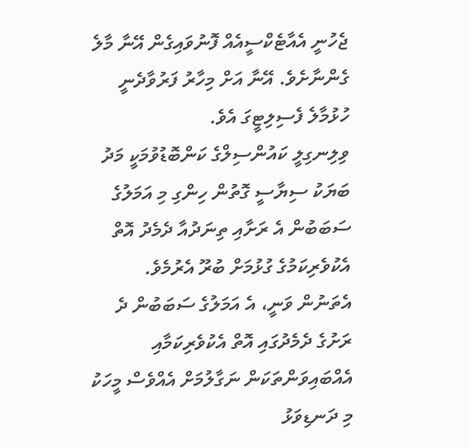ޖެހުނީ އެއާޓެކްސީއެއް ފޮނުވައިގެން އޭނާ މާލެ ގެންނާށެވެ. އޭނާ އަށް މިހާރު ފަރުވާދެނީ ހުޅުމާލެ ފެސިލިޓީގަ އެވެ.
ވިލިނގިލީ ކައުންސިލްގެ ކަންބޮޑުވުމަކީ މަދު ބަޔަކު ސިޔާސީ ގޮތުން ހިންގި މި އަމަލުގެ ސަބަބުން އެ ރަށާއި ތިނަދުއާ ދެމެދު އޮތް އެކުވެރިކަމުގެ ގުޅުމަށް ބުރޫ އެރުމެވެ. އެތަނުން ވަނީ، އެ އަމަލުގެ ސަބަބުން ދެ ރަށުގެ ދެމެދުގައި އޮތް އެކުވެރިކަމާއި އެއްބައިވަންތަކަން ނަގާލުމަށް އެއްވެސް މީހަކު މި ދަނޑިވަޅު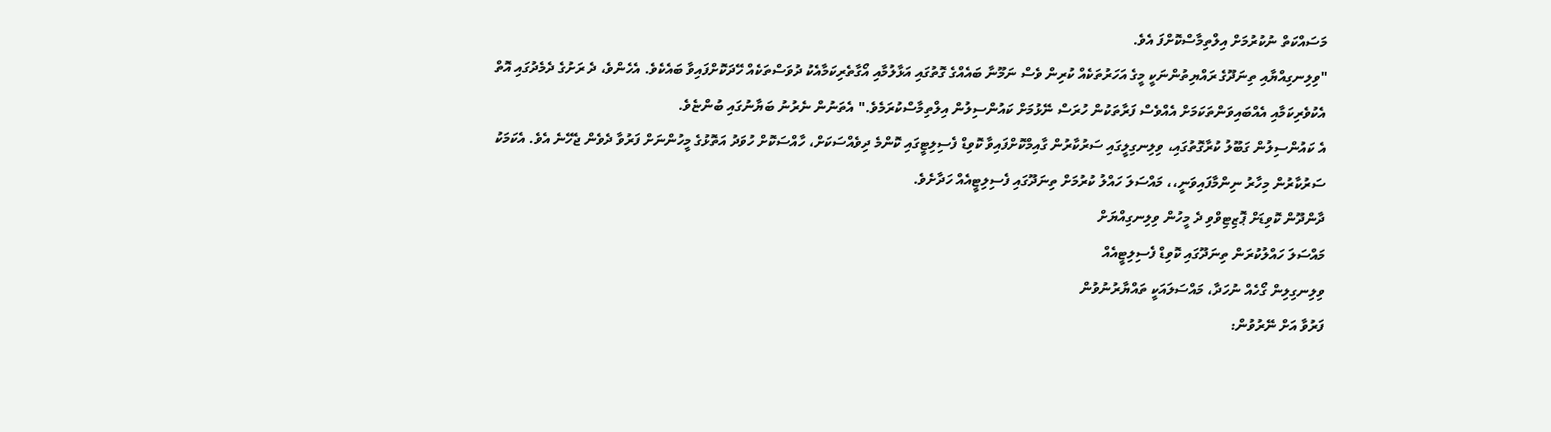މަސައްކަތް ނުކުރުމަށް އިލްތިމާސްކޮށްފަ އެވެ.
"ވިލިނގިއްޔާއި ތިނަދޫގެ ރައްޔިތުންނަކީ މީގެ އަހަރުތަކެއް ކުރިން ވެސް ނަމޫނާ ބައެއްގެ ގޮތުގައި އަޅާލުމާއި އޯގާތެރިކަމާއެކު ދުވަސްތަކެއް ހޭދަކޮށްފައިވާ ބައެކެވެ. އެހެންވެ، ދެ ރަށުގެ ދެމެދުގައި އޮތް އެކުވެރިކަމާއި އެއްބައިވަންތަކަމަށް އެއްވެސް ފަރާތަކުން ހުރަސް ނޭޅުމަށް ކައުންސިލުން އިލްތިމާސްކުރަމެވެ." އެތަނުން ނެރުނު ބަޔާނުގައި ބުންޏެވެ.
އެ ކައުންސިލުން ގަބޫލު ކުރާގޮތުގައި، ވިލިނގިލީގައި ސަރުކާރުން ގާއިމްކޮށްފައިވާ ކޮވިޑް ފެސިލިޓީގައި ކޮންމެ ދިވެއްސަކަށް، ހާއްސަކޮށް ހުވަދު އަތޮޅުގެ މީހުންނަށް ފަރުވާ ދެވެން ޖެހޭނެ އެވެ. އެކަމަކު ސަރުކާރުން މިހާރު ނިންމާފައިވަނީ،، މައްސަލަ ހައްލު ކުރުމަށް ތިނަދޫގައި ފެސިލިޓީއެއް ހަދާށެވެ.
ދާންދޫން ކޮވިޑަށް ޕޮޒިޓިވްވި ދެ މީހުން ވިލިނގިއްޔަށް
މައްސަލަ ހައްލުކުރަން ތިނަދޫގައި ކޮވިޑް ފެސިލިޓީއެއް
ވިލިނގިލިން ގޯހެއް ނުހަދާ، މައްސަލައަކީ ތައްޔާރުނުވުން
ފަރުވާ އަށް ނޭރުވުން: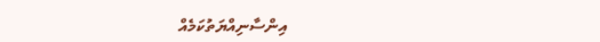އިންސާނިއްޔަތުކަމެއް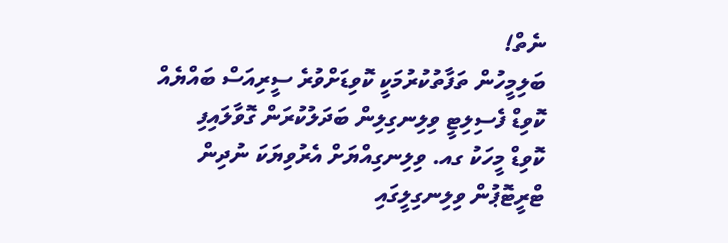ނެތް!
ބަލިމީހުން ތަފާތުކުރުމަކީ ކޮވިޑަށްވުރެ ސީރިއަސް ބައްޔެއް
ކޮވިޑް ފެސިލިޓީ ވިލިނގިލިން ބަދަލުކުރަން ގޮވާލައިފި
ކޮވިޑް މީހަކު ގއ. ވިލިނގިއްޔަށް އެރުވިޔަކަ ނުދިން
ޓްރީޓޮޕުން ވިލިނގިލީގައި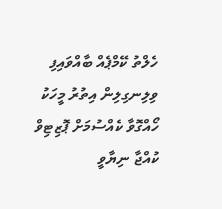ހެލްތު ކޭމްޕެއް ބާއްވައިފި
ވިލިނގިލިން އިތުރު މީހަކު ހޯއްގޮވާ ކެއްސުމަށް ޕޮޒިޓިވް
ކުއްޖާ ނިޔާވީ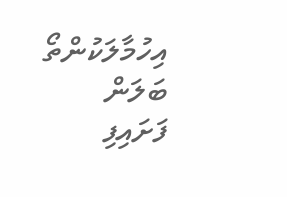އިހުމާލަކުންތޯ ބަލަން ފަށައިފި